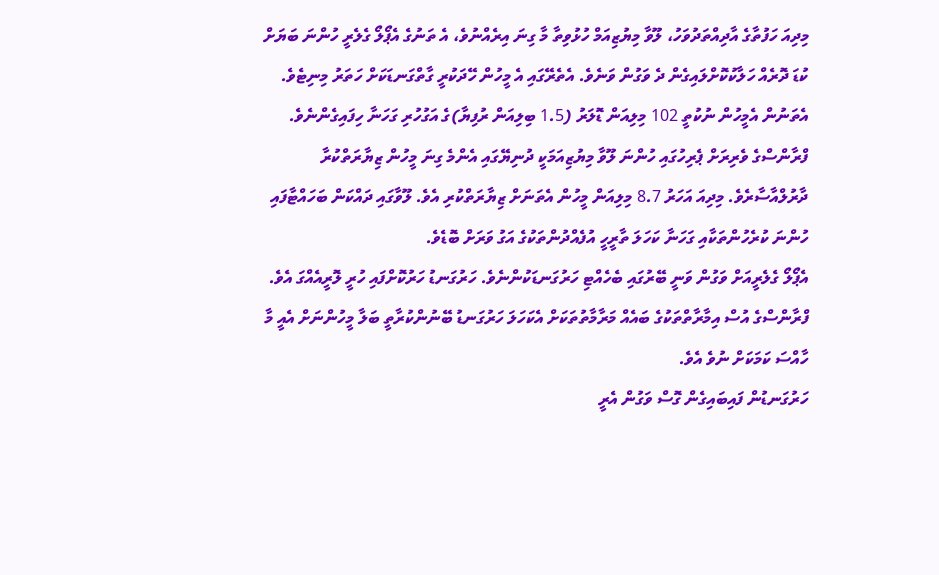މިދިއަ ހަފުތާގެ އާދިއްތަދުވަހު، ލޫވާ މިޔުޒިއަމް ހުޅުވިތާ މާ ގިނަ އިރެއްނުވެ، އެ ތަނުގެ އެޕޯލޯ ގެލެރީ ހުންނަ ބަޔަށް ކުޑަ ދޮރެއް ހަލާކުކޮށްލައިގެން ދެ ވަގުން ވަނެވެ. އެތެރޭގައި އެ މީހުން ހޭދަކުރީ ގާތްގަނޑަކަށް ހަތަރު މިނިޓެވެ. އެތަނުން އެމީހުން ނުކުތީ 102 މިލިއަން ޑޮލަރު (1.5 ބިލިއަން ރުފިޔާ)ގެ އަގުހުރި ގަހަނާ ހިފައިގެންނެވެ.
ފްރާންސްގެ ވެރިރަށް ޕެރިހުގައި ހުންނަ ލޫވާ މިޔުޒިއަމަކީ ދުނިޔޭގައި އެންމެ ގިނަ މީހުން ޒިޔާރަތްކުރާ ދާރުލްއާސާރެވެ. މިދިއަ އަހަރު 8.7 މިލިއަން މީހުން އެތަނަށް ޒިޔާރަތްކުރި އެވެ. ލޫވާގައި ދައްކަން ބަހައްޓާފައި ހުންނަ ކުރެހުންތަކާއި ގަހަނާ ކަހަލަ ތާރީހީ އުފެއްދުންތަކުގެ އަގު ވަރަށް ބޮޑެވެ.
އެޕޯލޯ ގެލެރީއަށް ވަގުން ވަނީ ބޭރުގައި ބެހެއްޓި ހަރުގަނޑަކުންނެވެ. ހަރުގަނޑު ހަރުކޮށްފައި ހުރީ ލޮރީއެއްގަ އެވެ. ފްރާންސްގެ އުސް އިމާރާތްތަކުގެ ބައެއް މަރާމާތުތަކަށް އެކަހަލަ ހަރުގަނޑު ބޭނުންކުރާތީ ބަލާ މީހުންނަށް އެއީ މާ ހާއްސަ ކަމަކަށް ނުވެ އެވެ.
ހަރުގަނޑުން ފައިބައިގެން ގޮސް ވަގުން އެރީ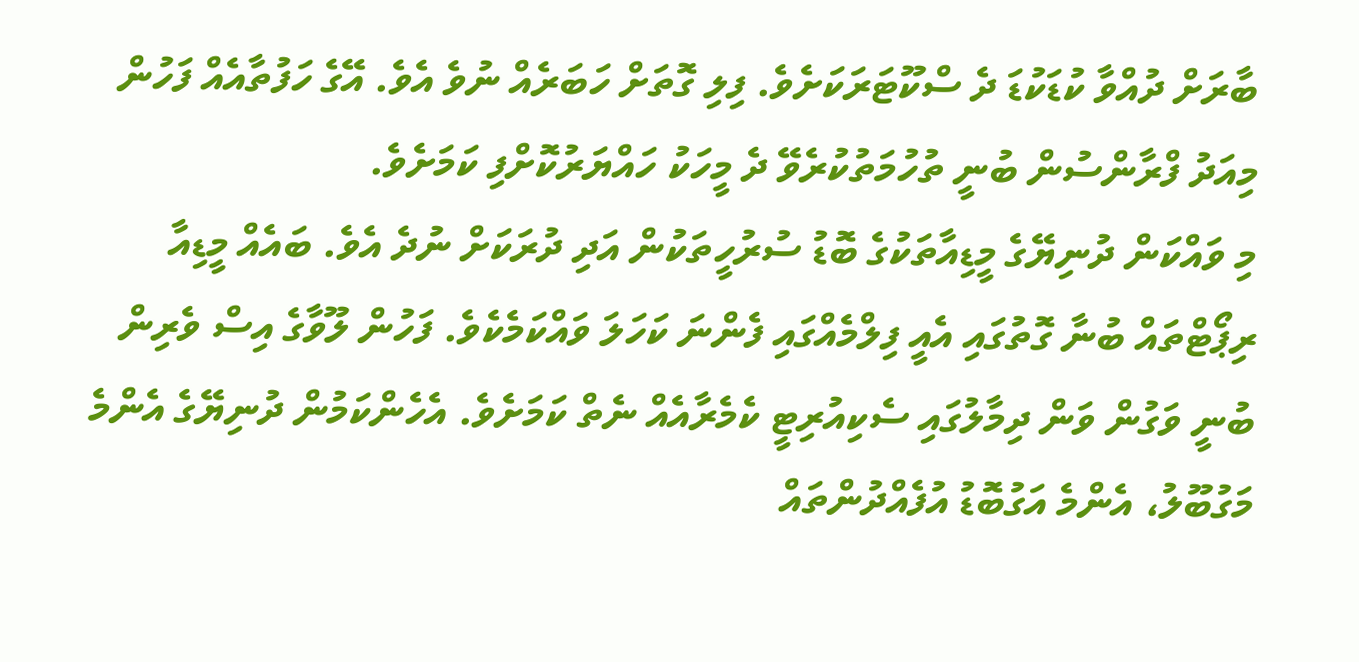ބާރަށް ދުއްވާ ކުޑަކުޑަ ދެ ސްކޫޓަރަކަށެވެ. ފިލި ގޮތަށް ހަބަރެއް ނުވެ އެވެ. އޭގެ ހަފުތާއެއް ފަހުން މިއަދު ފްރާންސުން ބުނީ ތުހުމަތުކުރެވޭ ދެ މީހަކު ހައްޔަރުކޮށްފި ކަމަށެވެ.
މި ވައްކަން ދުނިޔޭގެ މީޑިއާތަކުގެ ބޮޑު ސުރުހީތަކުން އަދި ދުރަކަށް ނުދެ އެވެ. ބައެއް މީޑިއާ ރިޕޯޓްތައް ބުނާ ގޮތުގައި އެއީ ފިލްމެއްގައި ފެންނަ ކަހަލަ ވައްކަމެކެވެ. ފަހުން ލޫވާގެ އިސް ވެރިން ބުނީ ވަގުން ވަން ދިމާލުގައި ސެކިއުރިޓީ ކެމެރާއެއް ނެތް ކަމަށެވެ. އެހެންކަމުން ދުނިޔޭގެ އެންމެ މަގުބޫލު، އެންމެ އަގުބޮޑު އުފެއްދުންތައް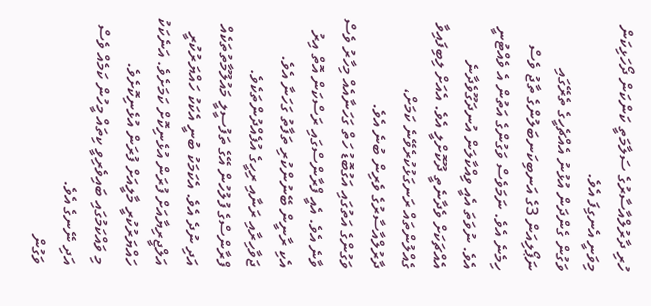ހުރި ދާރުލްއާސާރުގެ ސަލާމަތީ ކަންކަން ދޯހަޅިކަން މިވަނީ އެނގިފަ އެވެ.
ވަގުން ގެންދަން އުޅުނު އެއްޗެހީގެ ތެރޭގައި ނަޕޯލިއަން 3ގެ އަނބިކަނބަލުންގެ ތާޖު ވެސް ހިމެނެ އެވެ. ނަމަވެސް ވަގުންގެ އަތުން އެ ވެއްޓުނީ އެވެ. ނުވަތަ އެއީ ވިއްކާލަން އުނދަގޫވެދާނެ އެއްޗަކަށް ވެދާނެތީ ދޫކޮށްލީ އެވެ. އެއަށް ލިބިފައިވާ ގެއްލުންތައް ރަނގަޅުކުރެވޭނެ ކަމަށް، ދާރުލްއާސާރުގެ ވެރިން ބުނެ އެވެ.
ވަގުންގެ އަތުގައި އަގުބޮޑު ހަތް ގަހަނާއެއް މިހާރު ވެސް ވާނެ އެވެ. އެއީ ފްރާންސްގައި ރަސްކަން އޮތް އިރު އެކި ރާނީން ބޭނުންކުރި ތަފާތު ގަހަނާ އެވެ. ޖަވާހިރާއި ރަނާއި ރިހީގެ އުފެއްދުންތަކެވެ.
ފްރާންސްގެ ފުލުހުން އޭގެ ތަފުސީލީ މައުލޫމާތުތަކެއް އަދި ނުދެ އެވެ. އެކަމަކު ބުނީ އެކަކު ހައްޔަރުކުރީ އަލްޖީރިޔާއަށް ފުރަން އުޅެނިކޮށް ކަމަށެވެ. އަނެކަކު ހައްޔަރުކުރީ މާލީއަށް ފުރަން އުޅެނިކޮށެވެ.
މި ވައްކަމުގައި ބައިވެރިވީ ކިތައް މީހުން ކަމެއް ވެސް އަދި ނޭނގެ އެވެ.
ވަގުން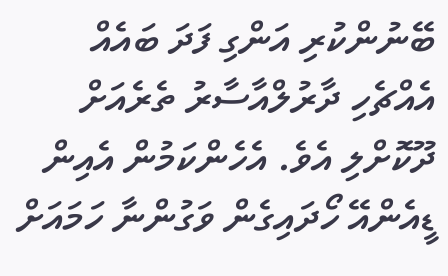ބޭނުންކުރި އަންގި ފަދަ ބައެއް އެއްޗެހި ދާރުލްއާސާރު ތެރެއަށް ދޫކޮށްލި އެވެ. އެހެންކަމުން އެއިން ޑީއެންއޭ ހޯދައިގެން ވަގުންނާ ހަމައަށް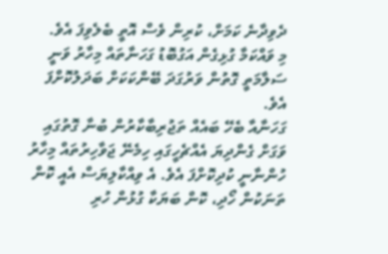ދެވިދާނެ ކަމަށް، ކުރިން ވެސް އޮތީ ބެލެވިފަ އެވެ.
މި ވައްކަމާ ގުޅިގެން އަގުބޮޑު ގަހަނާތައް މިހާރު ވަނީ ސަލާމަތީ ގޮތުން ވަރުގަދަ ބޭންކަކަށް ބަދަލުކޮށްފަ އެވެ.
ގަހަނާއާ ބެހޭ ބައެއް ތަޖުރިބާކާރުން ބުނާ ގޮތުގައި ވަގަށް ގެންދިޔަ އެއްޗެހީގައި ހިމެނޭ ޖަވާހިރުތައް މިހާރު ހުންނާނީ ކުދިކޮށްފަ އެވެ. އެ ވިއްކާލިޔަސް އެއީ ކޮން ތަނަކުން ހޯދި، ކޮން ބަޔަކާ ގުޅުން ހުރި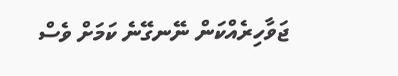ޖަވާހިރެއްކަން ނޭނގޭނެ ކަމަށް ވެސް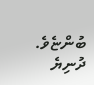ބުންޏެވެ.
ދުނިޔެ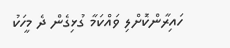ހައިރާންކޮށްލި ވައްކަމާ ގުޅިގެން ދެ މީހަކު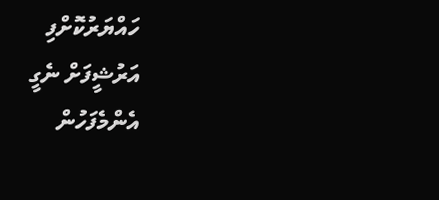ހައްޔަރުކޮށްފި
އަރުޝީފަށް ނެގީ
އެންމެފަހުން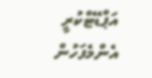އަޕްޑޭޓްކުރީ
އެންމެފަހުން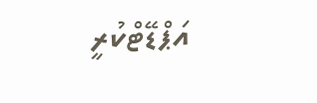އަޕްޑޭޓްކުރީ